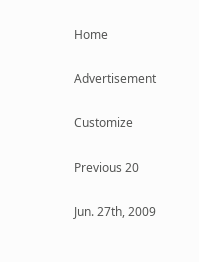Home

Advertisement

Customize

Previous 20

Jun. 27th, 2009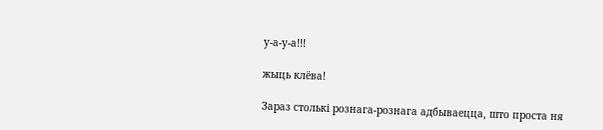у-а-у-а!!!

жыць клёва!

Зараз столькі рознага-рознага адбываецца, што проста ня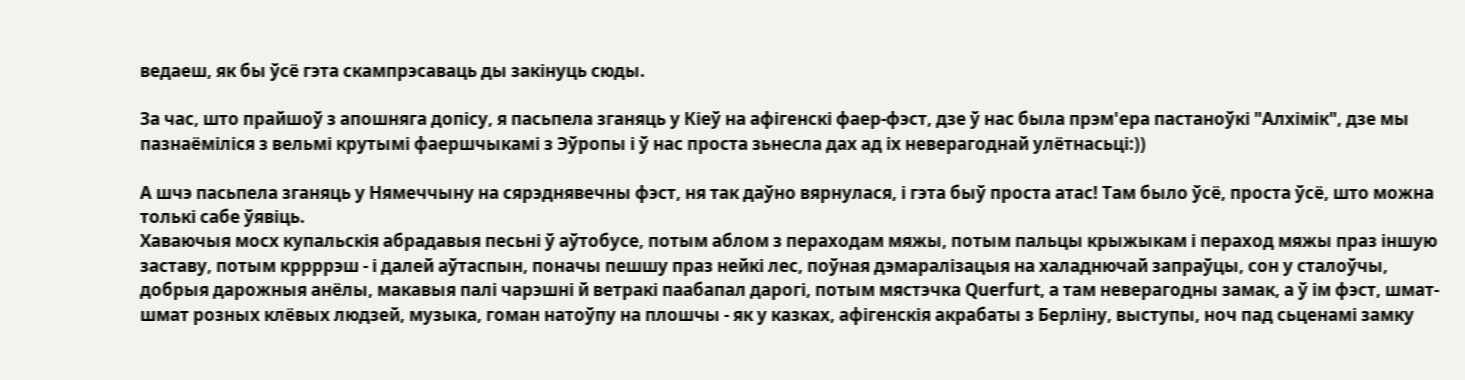ведаеш, як бы ўсё гэта скампрэсаваць ды закінуць сюды.

За час, што прайшоў з апошняга допісу, я пасьпела зганяць у Кіеў на афігенскі фаер-фэст, дзе ў нас была прэм'ера пастаноўкі "Алхімік", дзе мы пазнаёміліся з вельмі крутымі фаершчыкамі з Эўропы і ў нас проста зьнесла дах ад іх неверагоднай улётнасьці:))

А шчэ пасьпела зганяць у Нямеччыну на сярэднявечны фэст, ня так даўно вярнулася, і гэта быў проста атас! Там было ўсё, проста ўсё, што можна толькі сабе ўявіць.
Хаваючыя мосх купальскія абрадавыя песьні ў аўтобусе, потым аблом з пераходам мяжы, потым пальцы крыжыкам і пераход мяжы праз іншую заставу, потым кррррэш - і далей аўтаспын, поначы пешшу праз нейкі лес, поўная дэмаралізацыя на халаднючай запраўцы, сон у сталоўчы, добрыя дарожныя анёлы, макавыя палі чарэшні й ветракі паабапал дарогі, потым мястэчка Querfurt, а там неверагодны замак, а ў ім фэст, шмат-шмат розных клёвых людзей, музыка, гоман натоўпу на плошчы - як у казках, афігенскія акрабаты з Берліну, выступы, ноч пад сьценамі замку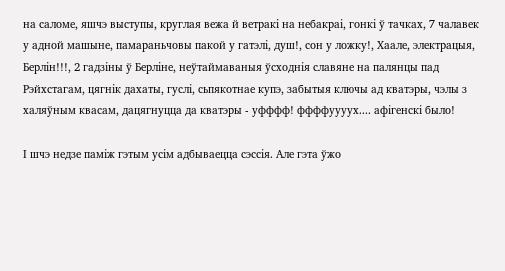на саломе, яшчэ выступы, круглая вежа й ветракі на небакраі, гонкі ў тачках, 7 чалавек у адной машыне, памараньчовы пакой у гатэлі, душ!, сон у ложку!, Хаале, электрацыя, Берлін!!!, 2 гадзіны ў Берліне, неўтаймаваныя ўсходнія славяне на палянцы пад Рэйхстагам, цягнік дахаты, гуслі, сьпякотнае купэ, забытыя ключы ад кватэры, чэлы з халяўным квасам, дацягнуцца да кватэры - уфффф! ффффуууух.... афігенскі было!

І шчэ недзе паміж гэтым усім адбываецца сэссія. Але гэта ўжо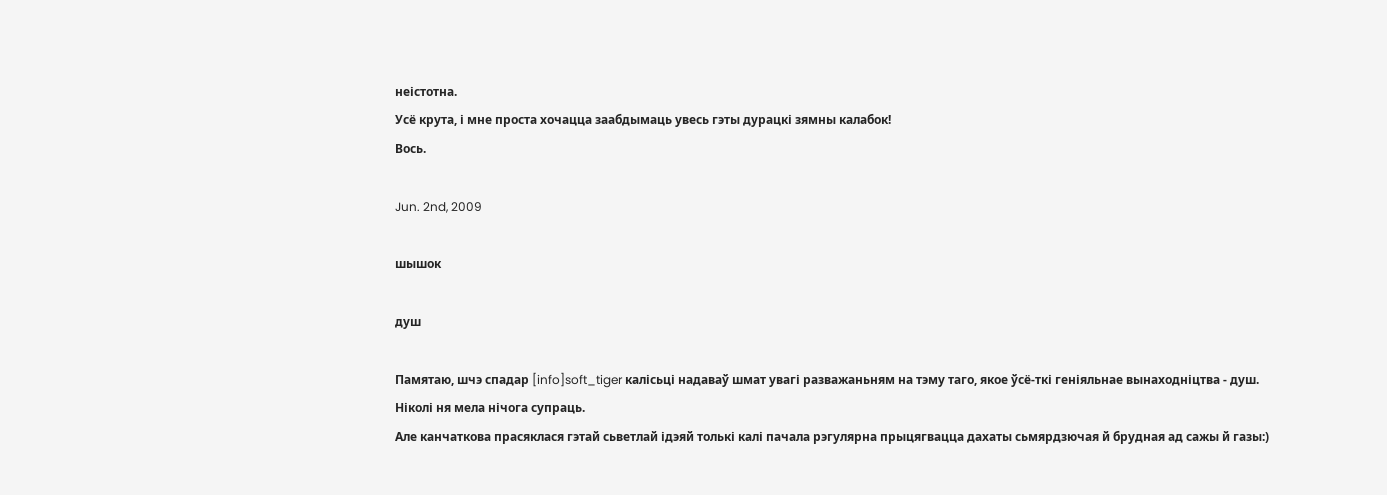неістотна.
Усё крута, і мне проста хочацца заабдымаць увесь гэты дурацкі зямны калабок!
Вось.

Jun. 2nd, 2009

шышок

душ

Памятаю, шчэ спадар [info]soft_tiger калісьці надаваў шмат увагі разважаньням на тэму таго, якое ўсё-ткі геніяльнае вынаходніцтва - душ.
Ніколі ня мела нічога супраць.
Але канчаткова прасяклася гэтай сьветлай ідэяй толькі калі пачала рэгулярна прыцягвацца дахаты сьмярдзючая й брудная ад сажы й газы:)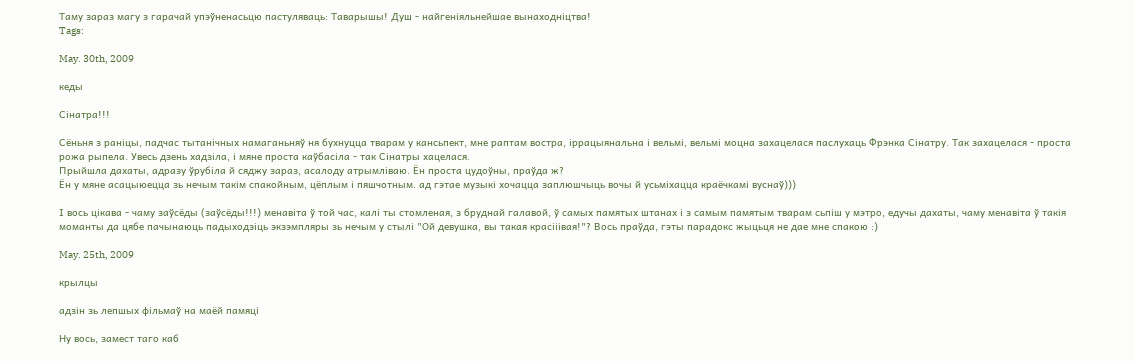Таму зараз магу з гарачай упэўненасьцю пастуляваць: Таварышы! Душ - найгеніяльнейшае вынаходніцтва!
Tags:

May. 30th, 2009

кеды

Сінатра!!!

Сёньня з раніцы, падчас тытанічных намаганьняў ня бухнуцца тварам у кансьпект, мне раптам востра, іррацыянальна і вельмі, вельмі моцна захацелася паслухаць Фрэнка Сінатру. Так захацелася - проста рожа рыпела. Увесь дзень хадзіла, і мяне проста каўбасіла - так Сінатры хацелася.
Прыйшла дахаты, адразу ўрубіла й сяджу зараз, асалоду атрымліваю. Ён проста цудоўны, праўда ж?
Ён у мяне асацыюецца зь нечым такім спакойным, цёплым і пяшчотным. ад гэтае музыкі хочацца заплюшчыць вочы й усьміхацца краёчкамі вуснаў)))

І вось цікава - чаму заўсёды (заўсёды!!!) менавіта ў той час, калі ты стомленая, з бруднай галавой, ў самых памятых штанах і з самым памятым тварам сьпіш у мэтро, едучы дахаты, чаму менавіта ў такія моманты да цябе пачынаюць падыходзіць экзэмпляры зь нечым у стылі "Ой девушка, вы такая красііівая!"? Вось праўда, гэты парадокс жыцьця не дае мне спакою :)

May. 25th, 2009

крылцы

адзін зь лепшых фільмаў на маёй памяці

Ну вось, замест таго каб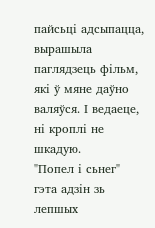пайсьці адсыпацца, вырашыла паглядзець фільм, які ў мяне даўно валяўся. І ведаеце, ні кроплі не шкадую.
"Попел і сьнег"
гэта адзін зь лепшых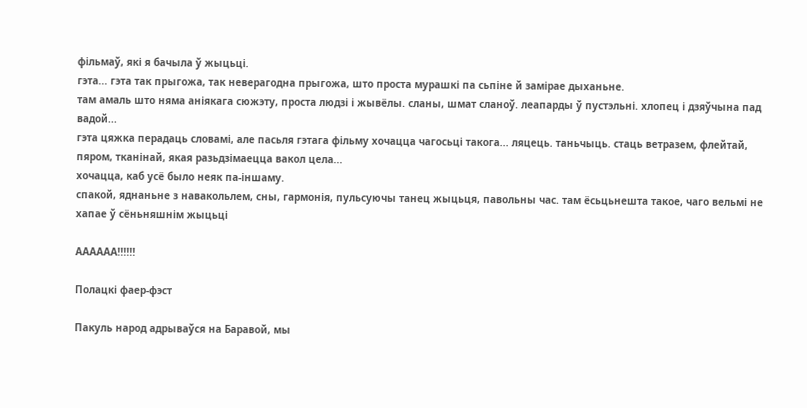фільмаў, які я бачыла ў жыцьці.
гэта... гэта так прыгожа, так неверагодна прыгожа, што проста мурашкі па сьпіне й замірае дыханьне.
там амаль што няма аніякага сюжэту, проста людзі і жывёлы. сланы, шмат сланоў. леапарды ў пустэльні. хлопец і дзяўчына пад вадой...
гэта цяжка перадаць словамі, але пасьля гэтага фільму хочацца чагосьці такога... ляцець. таньчыць. стаць ветразем, флейтай, пяром, тканінай, якая разьдзімаецца вакол цела...
хочацца, каб усё было неяк па-іншаму.
спакой, яднаньне з навакольлем, сны, гармонія, пульсуючы танец жыцьця, павольны час. там ёсьцьнешта такое, чаго вельмі не хапае ў сёньняшнім жыцьці

АААААА!!!!!!

Полацкі фаер-фэст

Пакуль народ адрываўся на Баравой, мы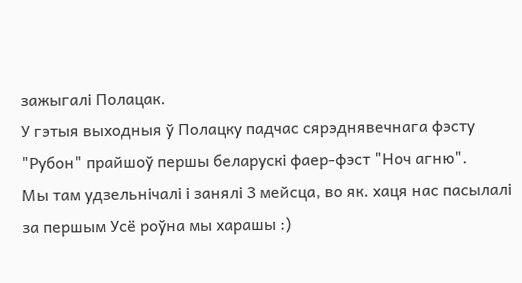зажыгалі Полацак.
У гэтыя выходныя ў Полацку падчас сярэднявечнага фэсту "Рубон" прайшоў першы беларускі фаер-фэст "Ноч агню".
Мы там удзельнічалі і занялі 3 мейсца, во як. хаця нас пасылалі за першым Усё роўна мы харашы :)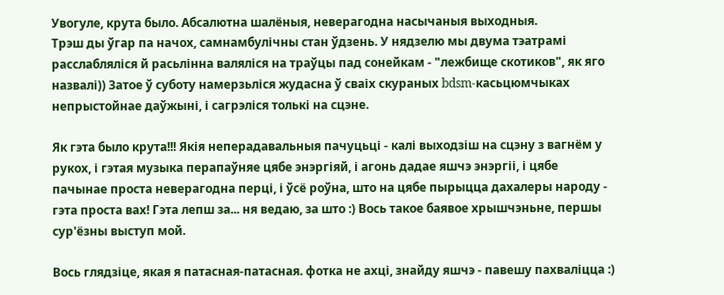Увогуле, крута было. Абсалютна шалёныя, неверагодна насычаныя выходныя.
Трэш ды ўгар па начох, самнамбулічны стан ўдзень. У нядзелю мы двума тэатрамі расслабляліся й расьлінна валяліся на траўцы пад сонейкам - "лежбище скотиков", як яго назвалі)) Затое ў суботу намерзьліся жудасна ў сваіх скураных bdsm-касьцюмчыках непрыстойнае даўжыні, і сагрэліся толькі на сцэне.

Як гэта было крута!!! Якія неперадавальныя пачуцьці - калі выходзіш на сцэну з вагнём у рукох, і гэтая музыка перапаўняе цябе энэргіяй, і агонь дадае яшчэ энэргіі, і цябе пачынае проста неверагодна перці, і ўсё роўна, што на цябе пырыцца дахалеры народу - гэта проста вах! Гэта лепш за... ня ведаю, за што :) Вось такое баявое хрышчэньне, першы сур'ёзны выступ мой.

Вось глядзіце, якая я патасная-патасная. фотка не ахці, знайду яшчэ - павешу пахваліцца :)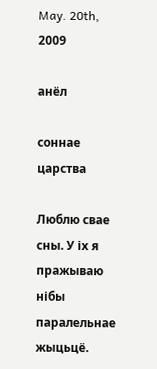May. 20th, 2009

анёл

соннае царства

Люблю свае сны. У іх я пражываю нібы паралельнае жыцьцё.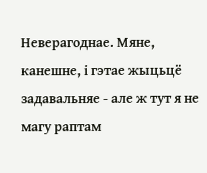Неверагоднае. Мяне, канешне, і гэтае жыцьцё задавальняе - але ж тут я не магу раптам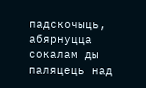падскочыць, абярнуцца сокалам ды паляцець над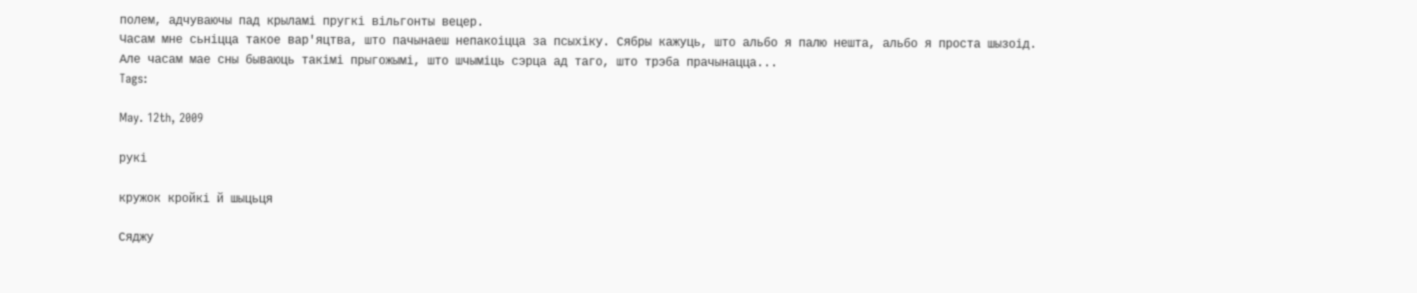полем, адчуваючы пад крыламі пругкі вільгонты вецер.
Часам мне сьніцца такое вар'яцтва, што пачынаеш непакоіцца за псыхіку. Сябры кажуць, што альбо я палю нешта, альбо я проста шызоід.
Але часам мае сны бываюць такімі прыгожымі, што шчыміць сэрца ад таго, што трэба прачынацца...
Tags:

May. 12th, 2009

рукі

кружок кройкі й шыцьця

Сяджу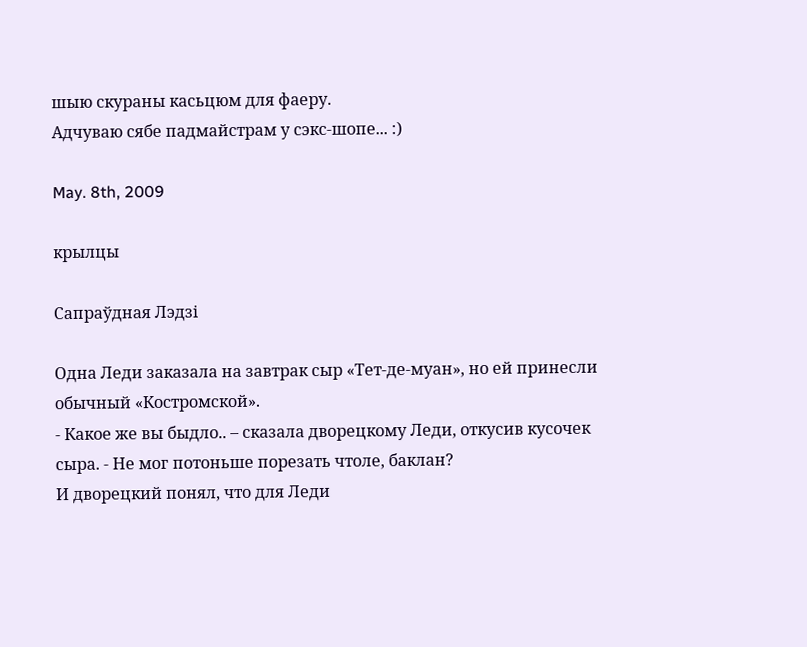шыю скураны касьцюм для фаеру.
Адчуваю сябе падмайстрам у сэкс-шопе... :)

May. 8th, 2009

крылцы

Сапраўдная Лэдзі

Одна Леди заказала на завтрак сыр «Тет-де-муан», но ей принесли обычный «Костромской».
- Какое же вы быдло.. – сказала дворецкому Леди, откусив кусочек сыра. - Не мог потоньше порезать чтоле, баклан?
И дворецкий понял, что для Леди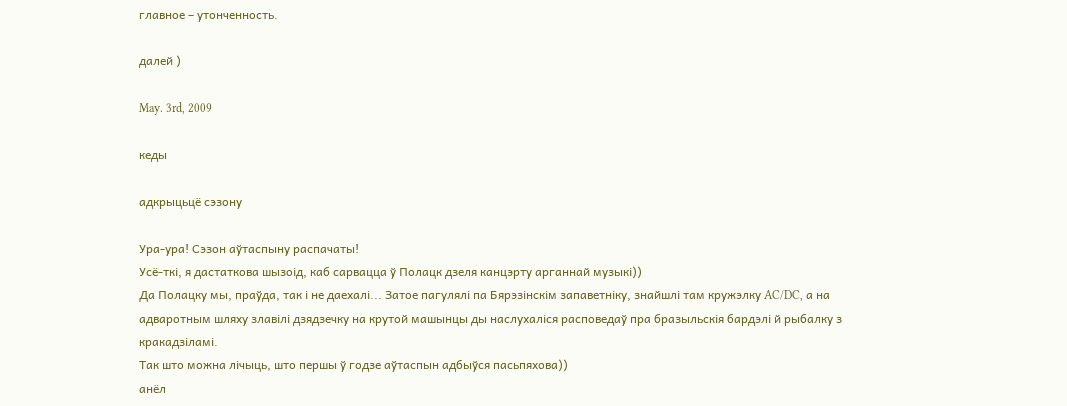главное – утонченность.

далей )

May. 3rd, 2009

кеды

адкрыцьцё сэзону

Ура-ура! Сэзон аўтаспыну распачаты!
Усё-ткі, я дастаткова шызоід, каб сарвацца ў Полацк дзеля канцэрту арганнай музыкі))
Да Полацку мы, праўда, так і не даехалі... Затое пагулялі па Бярэзінскім запаветніку, знайшлі там кружэлку AC/DC, а на адваротным шляху злавілі дзядзечку на крутой машынцы ды наслухаліся расповедаў пра бразыльскія бардэлі й рыбалку з кракадзіламі.
Так што можна лічыць, што першы ў годзе аўтаспын адбыўся пасьпяхова))
анёл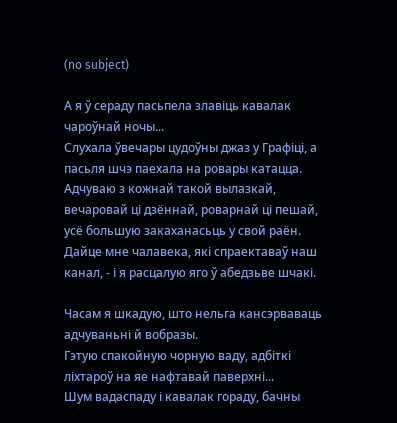(no subject)

А я ў сераду пасьпела злавіць кавалак чароўнай ночы...
Слухала ўвечары цудоўны джаз у Графіці, а пасьля шчэ паехала на ровары катацца.
Адчуваю з кожнай такой вылазкай, вечаровай ці дзённай, роварнай ці пешай, усё большую закаханасьць у свой раён. Дайце мне чалавека, які спраектаваў наш канал, - і я расцалую яго ў абедзьве шчакі.

Часам я шкадую, што нельга кансэрваваць адчуваньні й вобразы.
Гэтую спакойную чорную ваду, адбіткі ліхтароў на яе нафтавай паверхні...
Шум вадаспаду і кавалак гораду, бачны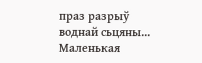праз разрыў воднай сьцяны...
Маленькая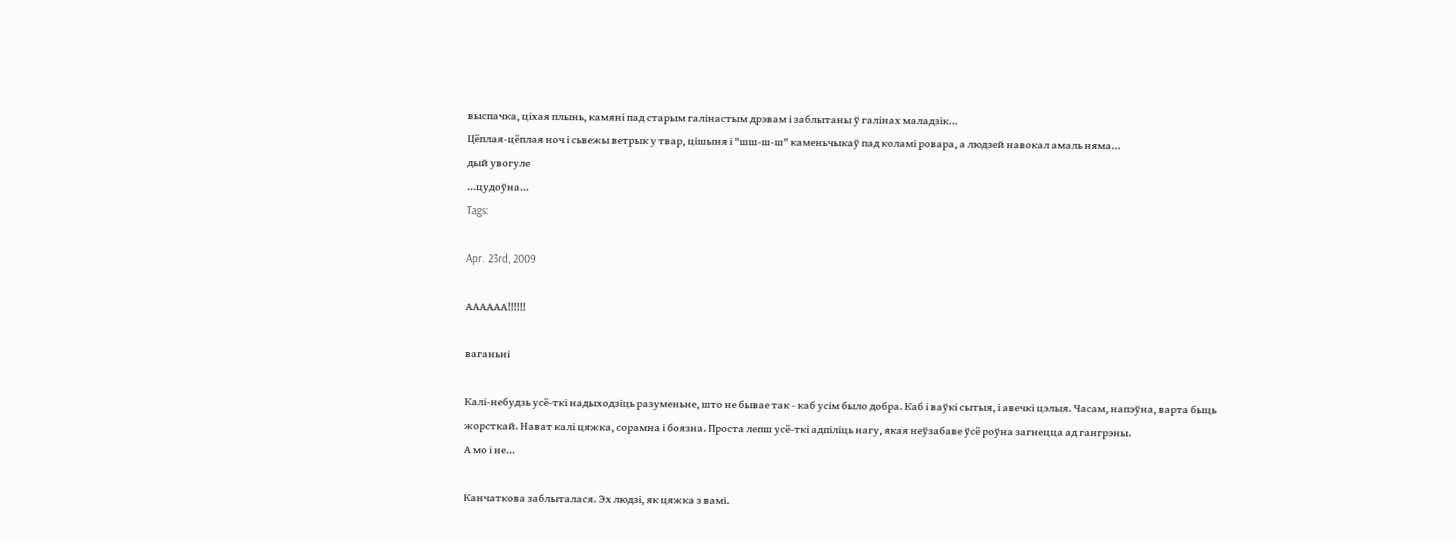выспачка, ціхая плынь, камяні пад старым галінастым дрэвам і заблытаны ў галінах маладзік...
Цёплая-цёплая ноч і сьвежы ветрык у твар, цішыня і "шш-ш-ш" каменьчыкаў пад коламі ровара, а людзей навокал амаль няма...
дый увогуле
...цудоўна...
Tags:

Apr. 23rd, 2009

АААААА!!!!!!

ваганьні

Калі-небудзь усё-ткі надыходзіць разуменьне, што не бывае так - каб усім было добра. Каб і ваўкі сытыя, і авечкі цэлыя. Часам, напэўна, варта быць жорсткай. Нават калі цяжка, сорамна і боязна. Проста лепш усё-ткі адпіліць нагу, якая неўзабаве ўсё роўна загнецца ад гангрэны.
А мо і не...

Канчаткова заблыталася. Эх людзі, як цяжка з вамі.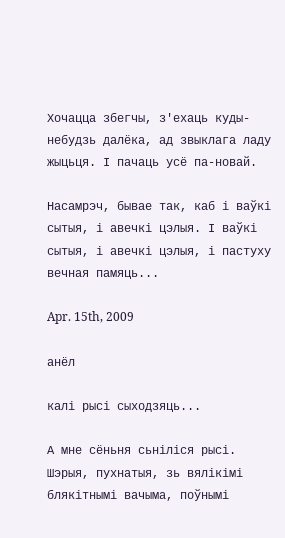Хочацца збегчы, з'ехаць куды-небудзь далёка, ад звыклага ладу жыцьця. І пачаць усё па-новай.

Насамрэч, бывае так, каб і ваўкі сытыя, і авечкі цэлыя. І ваўкі сытыя, і авечкі цэлыя, і пастуху вечная памяць...

Apr. 15th, 2009

анёл

калі рысі сыходзяць...

А мне сёньня сьніліся рысі. Шэрыя, пухнатыя, зь вялікімі блякітнымі вачыма, поўнымі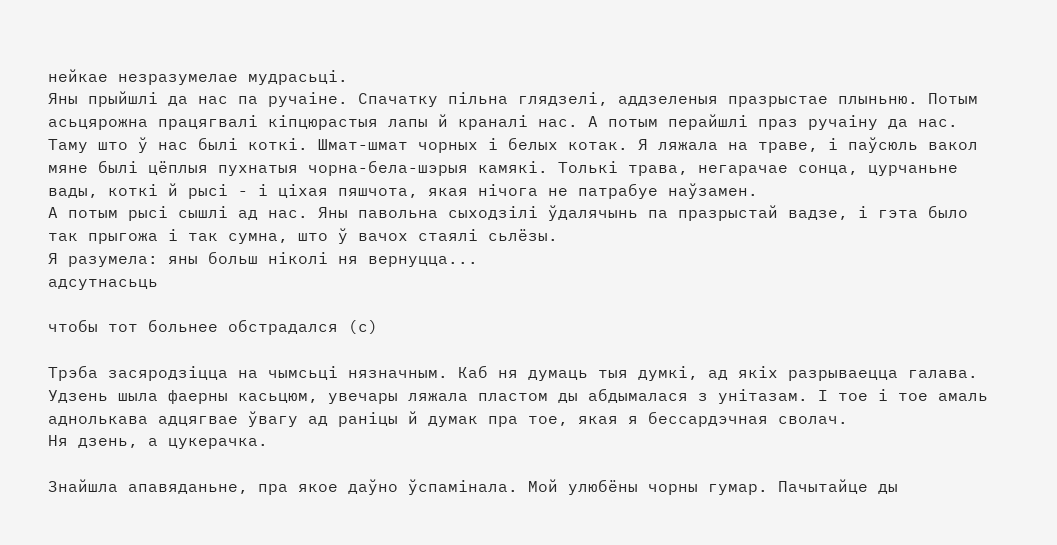нейкае незразумелае мудрасьці.
Яны прыйшлі да нас па ручаіне. Спачатку пільна глядзелі, аддзеленыя празрыстае плыньню. Потым асьцярожна працягвалі кіпцюрастыя лапы й краналі нас. А потым перайшлі праз ручаіну да нас. Таму што ў нас былі коткі. Шмат-шмат чорных і белых котак. Я ляжала на траве, і паўсюль вакол мяне былі цёплыя пухнатыя чорна-бела-шэрыя камякі. Толькі трава, негарачае сонца, цурчаньне вады, коткі й рысі - і ціхая пяшчота, якая нічога не патрабуе наўзамен.
А потым рысі сышлі ад нас. Яны павольна сыходзілі ўдалячынь па празрыстай вадзе, і гэта было так прыгожа і так сумна, што ў вачох стаялі сьлёзы.
Я разумела: яны больш ніколі ня вернуцца...
адсутнасьць

чтобы тот больнее обстрадался (с)

Трэба засяродзіцца на чымсьці нязначным. Каб ня думаць тыя думкі, ад якіх разрываецца галава. Удзень шыла фаерны касьцюм, увечары ляжала пластом ды абдымалася з унітазам. І тое і тое амаль аднолькава адцягвае ўвагу ад раніцы й думак пра тое, якая я бессардэчная сволач.
Ня дзень, а цукерачка.

Знайшла апавяданьне, пра якое даўно ўспамінала. Мой улюбёны чорны гумар. Пачытайце ды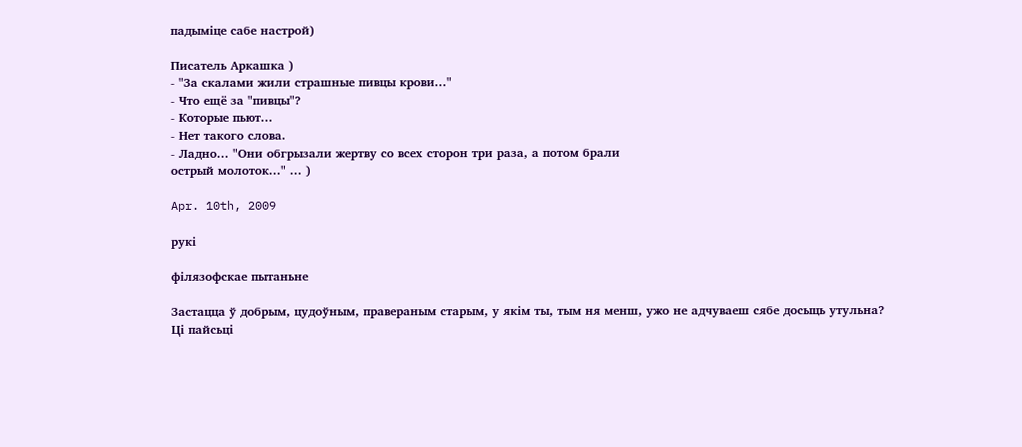падыміце сабе настрой)

Писатель Аркашка )
- "За скалами жили страшные пивцы крови..."
- Что ещё за "пивцы"?
- Которые пьют...
- Нет такого слова.
- Ладно... "Они обгрызали жертву со всех сторон три раза, а потом брали
острый молоток..." ... )

Apr. 10th, 2009

рукі

філязофскае пытаньне

Застацца ў добрым, цудоўным, правераным старым, у якім ты, тым ня менш, ужо не адчуваеш сябе досыць утульна?
Ці пайсьці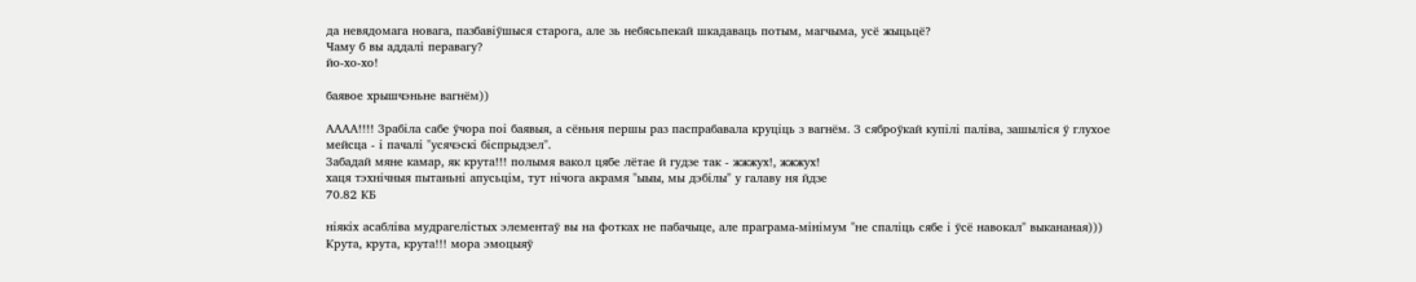да невядомага новага, пазбавіўшыся старога, але зь небясьпекай шкадаваць потым, магчыма, усё жыцьцё?
Чаму б вы аддалі перавагу?
йо-хо-хо!

баявое хрышчэньне вагнём))

АААА!!!! Зрабіла сабе ўчора поі баявыя, а сёньня першы раз паспрабавала круціць з вагнём. З сяброўкай купілі паліва, зашыліся ў глухое мейсца - і пачалі "усячэскі біспрыдзел".
Забадай мяне камар, як крута!!! полымя вакол цябе лётае й гудзе так - жжжух!, жжжух!
хаця тэхнічныя пытаньні апусьцім, тут нічога акрамя "ыыы, мы дэбілы" у галаву ня йдзе
70.82 КБ

ніякіх асабліва мудрагелістых элементаў вы на фотках не пабачыце, але праграма-мінімум "не спаліць сябе і ўсё навокал" выкананая)))
Крута, крута, крута!!! мора эмоцыяў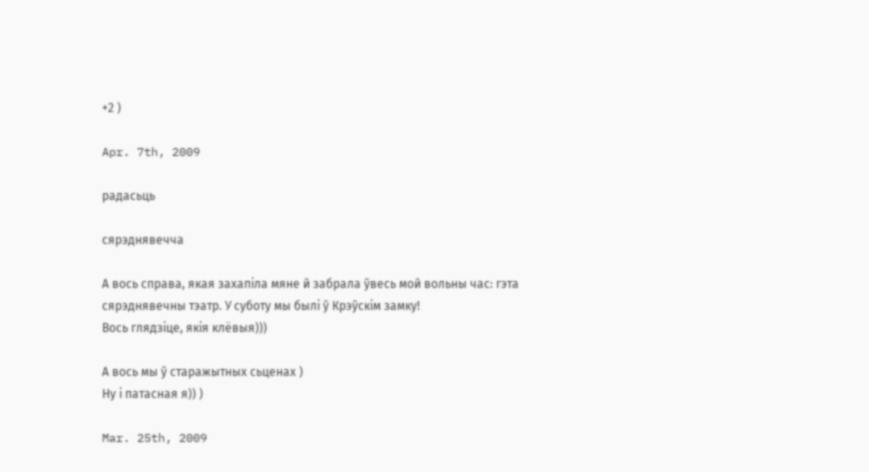+2 )

Apr. 7th, 2009

радасьць

сярэднявечча

А вось справа, якая захапіла мяне й забрала ўвесь мой вольны час: гэта сярэднявечны тэатр. У суботу мы былі ў Крэўскім замку!
Вось глядзіце, якія клёвыя)))

А вось мы ў старажытных сьценах )
Ну і патасная я)) )

Mar. 25th, 2009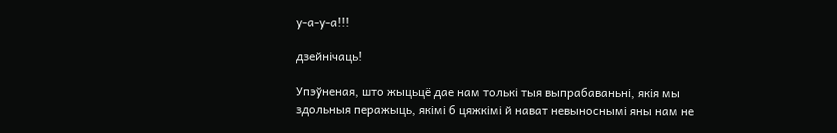у-а-у-а!!!

дзейнічаць!

Упэўненая, што жыцьцё дае нам толькі тыя выпрабаваньні, якія мы здольныя перажыць, якімі б цяжкімі й нават невыноснымі яны нам не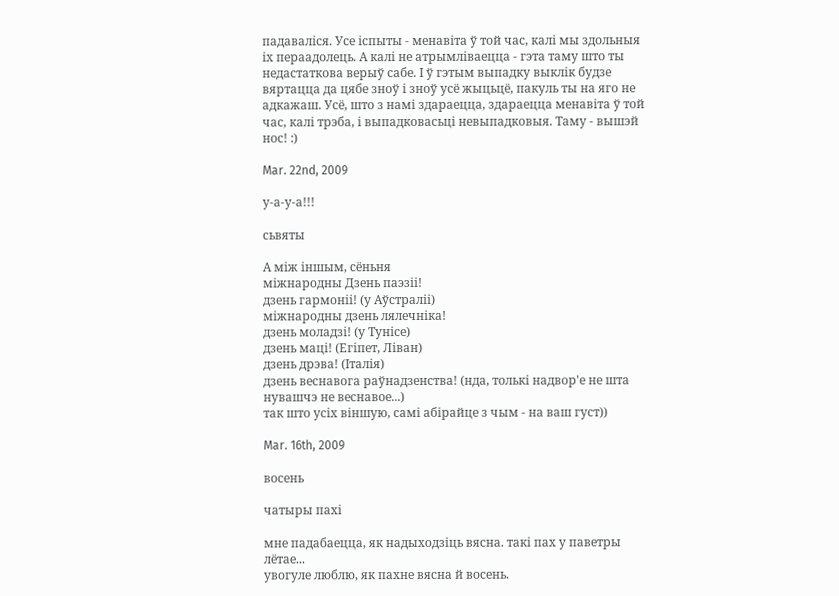падаваліся. Усе іспыты - менавіта ў той час, калі мы здольныя іх пераадолець. А калі не атрымліваецца - гэта таму што ты недастаткова верыў сабе. І ў гэтым выпадку выклік будзе вяртацца да цябе зноў і зноў усё жыцьцё, пакуль ты на яго не адкажаш. Усё, што з намі здараецца, здараецца менавіта ў той час, калі трэба, і выпадковасьці невыпадковыя. Таму - вышэй нос! :)

Mar. 22nd, 2009

у-а-у-а!!!

сьвяты

А між іншым, сёньня
міжнародны Дзень паэзіі!
дзень гармоніі! (у Аўстраліі)
міжнародны дзень лялечніка!
дзень моладзі! (у Тунісе)
дзень маці! (Егіпет, Ліван)
дзень дрэва! (Італія)
дзень веснавога раўнадзенства! (нда, толькі надвор'е не шта нувашчэ не веснавое...)
так што усіх віншую, самі абірайце з чым - на ваш густ))

Mar. 16th, 2009

восень

чатыры пахі

мне падабаецца, як надыходзіць вясна. такі пах у паветры лётае...
увогуле люблю, як пахне вясна й восень.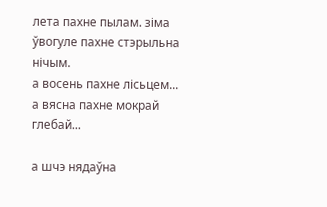лета пахне пылам. зіма ўвогуле пахне стэрыльна нічым.
а восень пахне лісьцем...
а вясна пахне мокрай глебай...

а шчэ нядаўна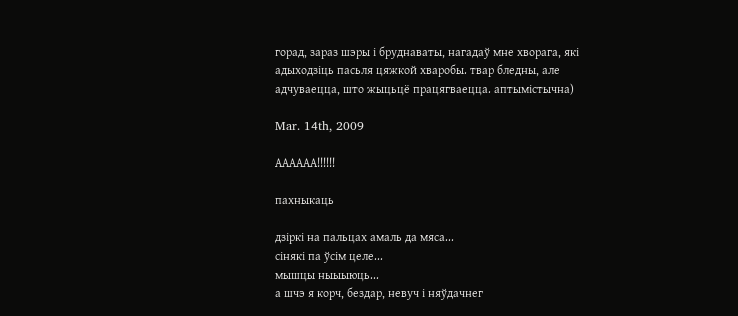горад, зараз шэры і бруднаваты, нагадаў мне хворага, які адыходзіць пасьля цяжкой хваробы. твар бледны, але адчуваецца, што жыцьцё працягваецца. аптымістычна)

Mar. 14th, 2009

АААААА!!!!!!

пахныкаць

дзіркі на пальцах амаль да мяса...
сінякі па ўсім целе...
мышцы ныыыюць...
а шчэ я корч, бездар, невуч і няўдачнег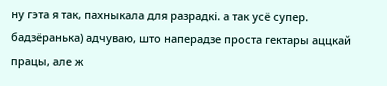ну гэта я так, пахныкала для разрадкі. а так усё супер. бадзёранька) адчуваю, што наперадзе проста гектары аццкай працы, але ж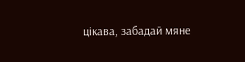цікава, забадай мяне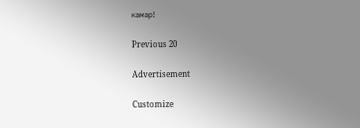камар!

Previous 20

Advertisement

Customize